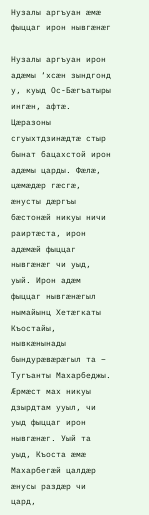Нузалы аргъуан æмæ фыццаг ирон нывгæнæг

Нузалы аргъуан ирон адæмы ‘хсæн зындгонд у, куыд Ос-Бæгъатыры ингæн, афтæ. Цæразоны сгуыхтдзинæдтæ стыр бынат бацахстой ирон адæмы царды. Фæлæ, цæмæдæр гæсгæ, æнусты дæргъы бæстонæй никуы ничи раиртæста, ирон адæмæй фыццаг нывгæнæг чи уыд, уый. Ирон адæм фыццаг нывгæнæгыл нымайынц Хетæгкаты Къостайы, нывкæнынады бындурæвæрæгыл та – Тугъанты Махарбеджы. Æрмæст мах никуы дзырдтам ууыл, чи уыд фыццаг ирон нывгæнæг. Уый та уыд, Къоста æмæ Махарбегæй цалдæр æнусы раздæр чи цард,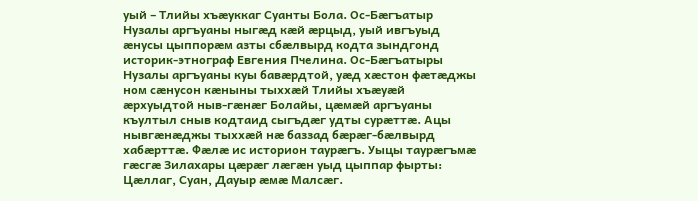уый – Тлийы хъæуккаг Суанты Бола. Ос-Бæгъатыр Нузалы аргъуаны ныгæд кæй æрцыд, уый ивгъуыд æнусы цыппорæм азты сбæлвырд кодта зындгонд историк-этнограф Евгения Пчелина. Ос-Бæгъатыры Нузалы аргъуаны куы бавæрдтой, уæд хæстон фæтæджы ном сæнусон кæныны тыххæй Тлийы хъæуæй æрхуыдтой ныв-гæнæг Болайы, цæмæй аргъуаны къултыл сныв кодтаид сыгъдæг удты сурæттæ. Ацы нывгæнæджы тыххæй нæ баззад бæрæг-бæлвырд хабæрттæ. Фæлæ ис историон таурæгъ. Уыцы таурæгъмæ гæсгæ Зилахары цæрæг лæгæн уыд цыппар фырты: Цæллаг, Суан, Дауыр æмæ Малсæг.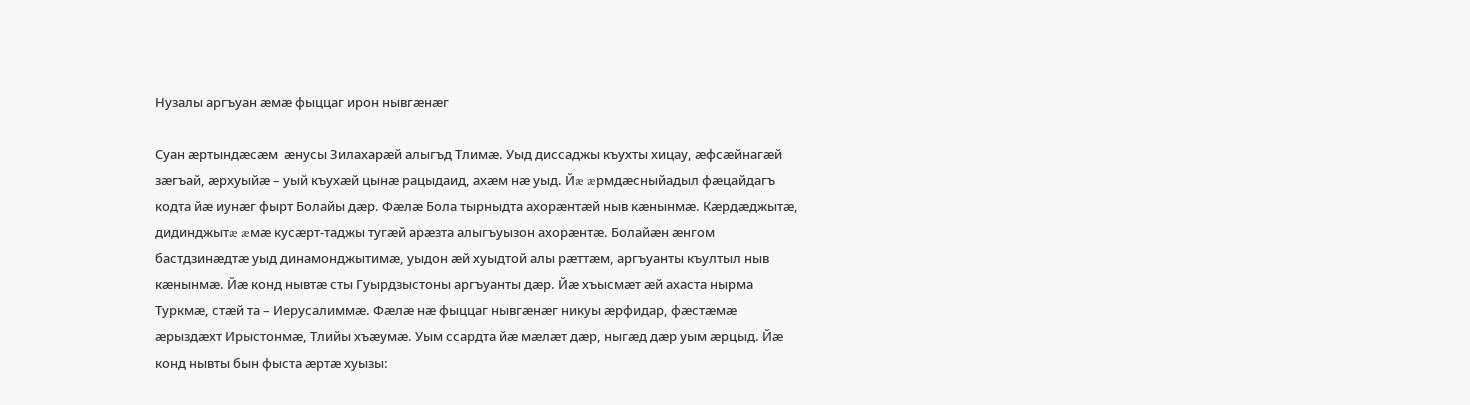Нузалы аргъуан æмæ фыццаг ирон нывгæнæг

Суан æртындæсæм  æнусы Зилахарæй алыгъд Тлимæ. Уыд диссаджы къухты хицау, æфсæйнагæй зæгъай, æрхуыйæ – уый къухæй цынæ рацыдаид, ахæм нæ уыд. Йæ æрмдæсныйадыл фæцайдагъ кодта йæ иунæг фырт Болайы дæр. Фæлæ Бола тырныдта ахорæнтæй ныв кæнынмæ. Кæрдæджытæ, дидинджытæ æмæ кусæрт-таджы тугæй арæзта алыгъуызон ахорæнтæ. Болайæн æнгом бастдзинæдтæ уыд динамонджытимæ, уыдон æй хуыдтой алы рæттæм, аргъуанты къултыл ныв кæнынмæ. Йæ конд нывтæ сты Гуырдзыстоны аргъуанты дæр. Йæ хъысмæт æй ахаста нырма Туркмæ, стæй та – Иерусалиммæ. Фæлæ нæ фыццаг нывгæнæг никуы æрфидар, фæстæмæ æрыздæхт Ирыстонмæ, Тлийы хъæумæ. Уым ссардта йæ мæлæт дæр, ныгæд дæр уым æрцыд. Йæ конд нывты бын фыста æртæ хуызы: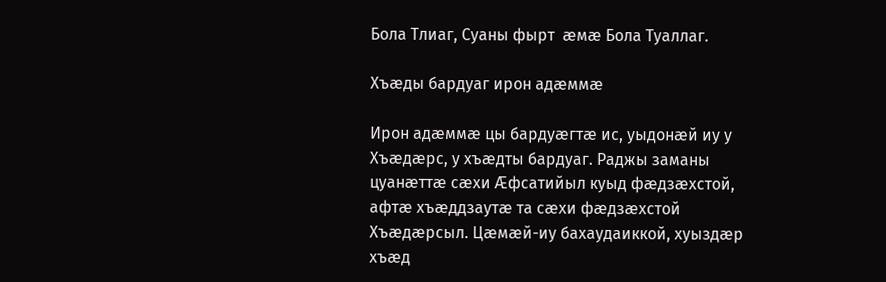Бола Тлиаг, Суаны фырт  æмæ Бола Туаллаг.

Хъæды бардуаг ирон адæммæ

Ирон адæммæ цы бардуæгтæ ис, уыдонæй иу у Хъæдæрс, у хъæдты бардуаг. Раджы заманы цуанæттæ сæхи Æфсатийыл куыд фæдзæхстой, афтæ хъæддзаутæ та сæхи фæдзæхстой Хъæдæрсыл. Цæмæй-иу бахаудаиккой, хуыздæр хъæд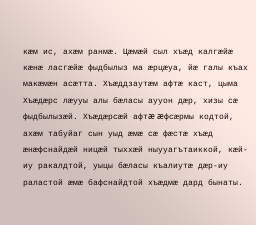кæм ис, ахæм ранмæ. Цæмæй сыл хъæд калгæйæ кæнæ ласгæйæ фыдбылыз ма æрцæуа, йæ галы къах макæмæн асæтта. Хъæддзаутæм афтæ каст, цыма Хъæдæрс лæууы алы бæласы аууон дæр, хизы сæ фыдбылызæй. Хъæдæрсæй афтæ æфсæрмы кодтой, ахæм табуйаг сын уыд æмæ сæ фæстæ хъæд æнæфснайдæй ницæй тыххæй ныууагътаиккой, кæй-иу ракалдтой, уыцы бæласы къалиутæ дæр-иу раластой æмæ бафснайдтой хъæдмæ дард бынаты.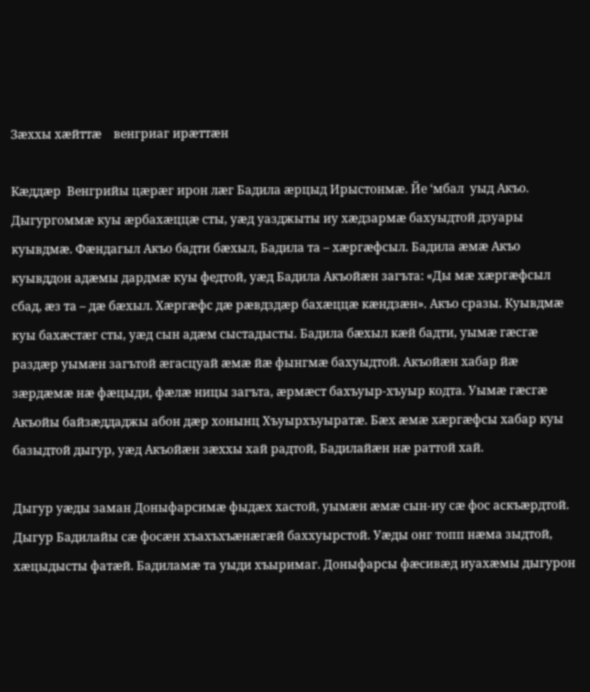Зæххы хæйттæ    венгриаг ирæттæн

Кæддæр  Венгрийы цæрæг ирон лæг Бадила æрцыд Ирыстонмæ. Йе ‘мбал  уыд Акъо. Дыгургоммæ куы æрбахæццæ сты, уæд уазджыты иу хæдзармæ бахуыдтой дзуары куывдмæ. Фæндагыл Акъо бадти бæхыл, Бадила та – хæргæфсыл. Бадила æмæ Акъо куывддон адæмы дардмæ куы федтой, уæд Бадила Акъойæн загъта: «Ды мæ хæргæфсыл сбад, æз та – дæ бæхыл. Хæргæфс дæ рæвдздæр бахæццæ кæндзæн». Акъо сразы. Куывдмæ куы бахæстæг сты, уæд сын адæм сыстадысты. Бадила бæхыл кæй бадти, уымæ гæсгæ раздæр уымæн загътой æгасцуай æмæ йæ фынгмæ бахуыдтой. Акъойæн хабар йæ зæрдæмæ нæ фæцыди, фæлæ ницы загъта, æрмæст бахъуыр-хъуыр кодта. Уымæ гæсгæ Акъойы байзæддаджы абон дæр хонынц Хъуырхъуыратæ. Бæх æмæ хæргæфсы хабар куы базыдтой дыгур, уæд Акъойæн зæххы хай радтой, Бадилайæн нæ раттой хай.

Дыгур уæды заман Доныфарсимæ фыдæх хастой, уымæн æмæ сын-иу сæ фос аскъæрдтой. Дыгур Бадилайы сæ фосæн хъахъхъæнæгæй баххуырстой. Уæды онг топп нæма зыдтой, хæцыдысты фатæй. Бадиламæ та уыди хъыримаг. Доныфарсы фæсивæд иуахæмы дыгурон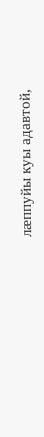лæппуйы куы адавтой,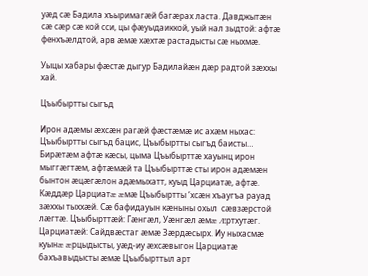уæд сæ Бадила хъыримагæй багæрах ласта. Давджытæн сæ сæр сæ кой сси, цы фæуыдаиккой, уый нал зыдтой: афтæ фенхъæлдтой, арв æмæ хæхтæ растадысты сæ ныхмæ.

Уыцы хабары фæстæ дыгур Бадилайæн дæр радтой зæххы хай.

Цъыбыртты сыгъд

Ирон адæмы æхсæн рагæй фæстæмæ ис ахæм ныхас: Цъыбыртты сыгъд бацис, Цъыбыртты сыгъд баисты… Бирæтæм афтæ кæсы, цыма Цъыбырттæ хауынц ирон мыггæгтæм, афтæмæй та Цъыбырттæ сты ирон адæмæн бынтон æцæгæлон адæмыхатт, куыд Царциатæ, афтæ. Кæддæр Царциатæ æмæ Цъыбыртты ‘хсæн хъаугъа рауад зæххы тыххæй. Сæ бафидауын кæныны охыл  сæвзæрстой лæгтæ. Цъыбырттæй: Гæнгæл, Уæнгæл æмæ Æртхутæг. Царциатæй: Сайдвæстаг æмæ Зæрдæсырх. Иу ныхасмæ куынæ æрцыдысты, уæд-иу æхсæвыгон Царциатæ бахъавыдысты æмæ Цъыбырттыл арт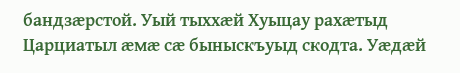бандзæрстой. Уый тыххæй Хуыцау рахæтыд Царциатыл æмæ сæ быныскъуыд скодта. Уæдæй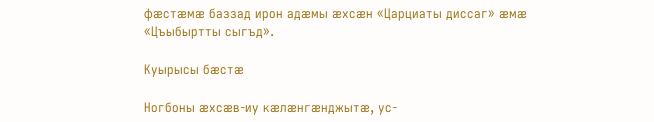фæстæмæ баззад ирон адæмы æхсæн «Царциаты диссаг» æмæ «Цъыбыртты сыгъд».

Куырысы бæстæ

Ногбоны æхсæв-иу кæлæнгæнджытæ, ус-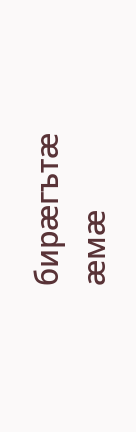бирæгътæ æмæ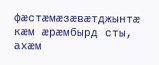фæстæмæзæвæтджынтæ  кæм æрæмбырд сты, ахæм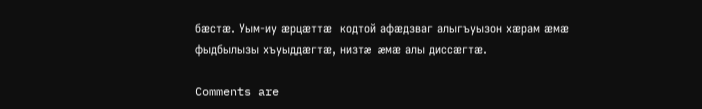бæстæ. Уым-иу æрцæттæ  кодтой афæдзваг алыгъуызон хæрам æмæ фыдбылызы хъуыддæгтæ, низтæ æмæ алы диссæгтæ.

Comments are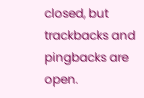closed, but trackbacks and pingbacks are open.